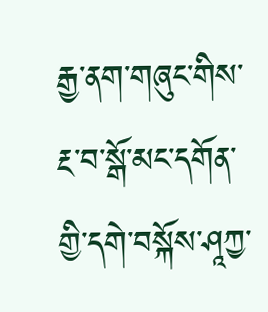རྒྱ་ནག་གཞུང་གིས་རྔ་བ་སྒོ་མང་དགོན་གྱི་དགེ་བསྐོས་ཤཱཀྱ་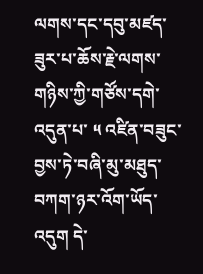ལགས་དང་དབུ་མཛད་ཟུར་པ་ཆོས་རྗེ་ལགས་གཉིས་ཀྱི་གཙོས་དགེ་འདུན་པ་ ༥ འཛིན་བཟུང་བྱས་ཏེ་བཞི་མུ་མཐུད་བཀག་ཉར་འོག་ཡོད་འདུག དེ་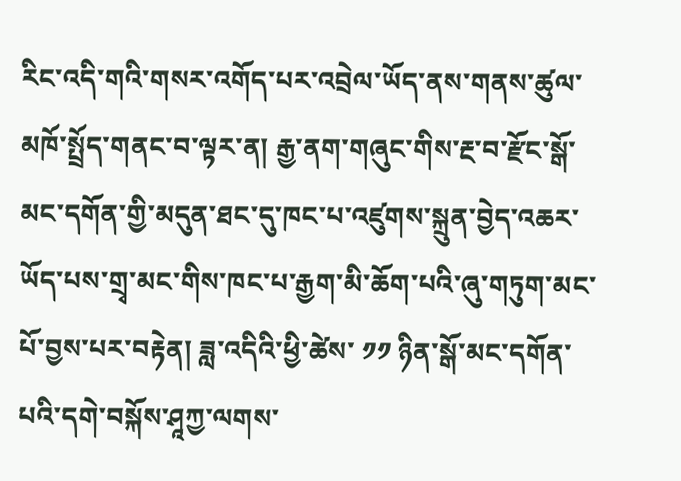རིང་འདི་གའི་གསར་འགོད་པར་འབྲེལ་ཡོད་ནས་གནས་ཚུལ་མཁོ་སྤྲོད་གནང་བ་ལྟར་ན། རྒྱ་ནག་གཞུང་གིས་རྔ་བ་རྫོང་སྒོ་མང་དགོན་གྱི་མདུན་ཐང་དུ་ཁང་པ་འཛུགས་སྐྲུན་བྱེད་འཆར་ཡོད་པས་གྲྭ་མང་གིས་ཁང་པ་རྒྱག་མི་ཆོག་པའི་ཞུ་གཏུག་མང་པོ་བྱས་པར་བརྟེན། ཟླ་འདིའི་ཕྱི་ཚེས་ ༡༡ ཉིན་སྒོ་མང་དགོན་པའི་དགེ་བསྐོས་ཤཱཀྱ་ལགས་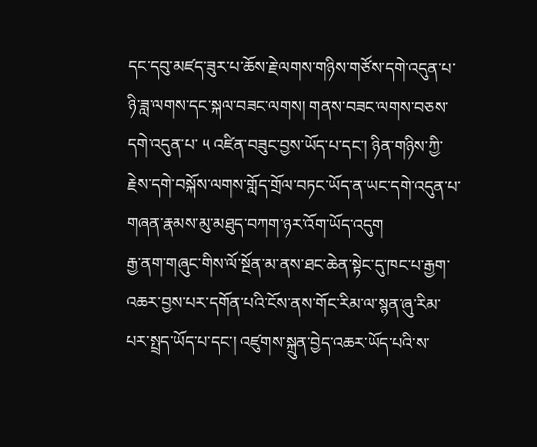དང་དབུ་མཛད་ཟུར་པ་ཆོས་རྗེ་ལགས་གཉིས་གཙོས་དགེ་འདུན་པ་ཉི་ཟླ་ལགས་དང་སྐལ་བཟང་ལགས། གནས་བཟང་ལགས་བཅས་དགེ་འདུན་པ་ ༥ འཛིན་བཟུང་བྱས་ཡོད་པ་དང་། ཉིན་གཉིས་ཀྱི་རྗེས་དགེ་བསྐོས་ལགས་གློད་གྲོལ་བཏང་ཡོད་ན་ཡང་དགེ་འདུན་པ་གཞན་རྣམས་མུ་མཐུད་བཀག་ཉར་འོག་ཡོད་འདུག
རྒྱ་ནག་གཞུང་གིས་ལོ་སྔོན་མ་ནས་ཐང་ཆེན་སྟེང་དུ་ཁང་པ་རྒྱག་འཆར་བྱས་པར་དགོན་པའི་ངོས་ནས་གོང་རིམ་ལ་སྙན་ཞུ་རིམ་པར་སྤྲད་ཡོད་པ་དང་། འཛུགས་སྐྲུན་བྱེད་འཆར་ཡོད་པའི་ས་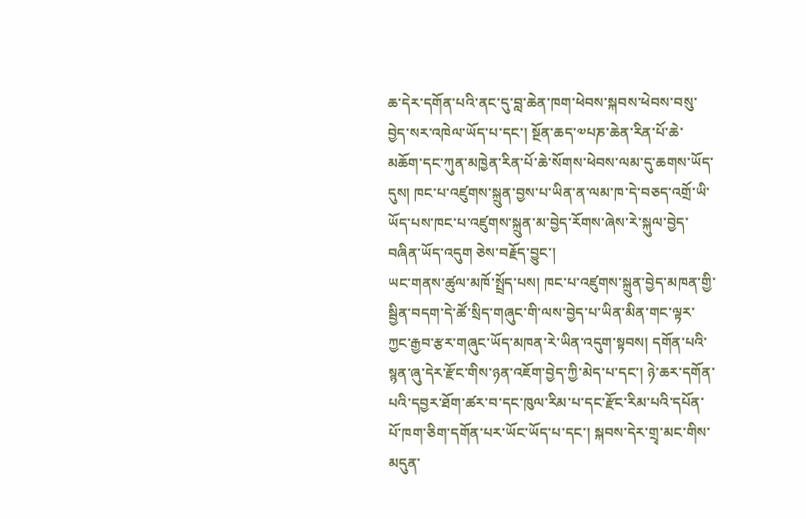ཆ་དེར་དགོན་པའི་ནང་དུ་བླ་ཆེན་ཁག་ཕེབས་སྐབས་ཕེབས་བསུ་བྱེད་སར་འཁེལ་ཡོད་པ་དང་། སྔོན་ཆད་༧པཎ་ཆེན་རིན་པོ་ཆེ་མཆོག་དང་ཀུན་མཁྱེན་རིན་པོ་ཆེ་སོགས་ཕེབས་ལམ་དུ་ཆགས་ཡོད་དུས། ཁང་པ་འཛུགས་སྐྲུན་བྱས་པ་ཡིན་ན་ལམ་ཁ་དེ་བཅད་འགྲོ་ཡི་ཡོད་པས་ཁང་པ་འཛུགས་སྐྲུན་མ་བྱེད་རོགས་ཞེས་རེ་སྐུལ་བྱེད་བཞིན་ཡོད་འདུག ཅེས་བརྗོད་བྱུང་།
ཡང་གནས་ཚུལ་མཁོ་སྤྲོད་པས། ཁང་པ་འཛུགས་སྐྲུན་བྱེད་མཁན་གྱི་སྦྱིན་བདག་དེ་ཚོ་སྲིད་གཞུང་གི་ལས་བྱེད་པ་ཡིན་མིན་གང་ལྟར་ཀྱང་རྒྱབ་རྩར་གཞུང་ཡོད་མཁན་རེ་ཡིན་འདུག་སྟབས། དགོན་པའི་སྙན་ཞུ་དེར་རྫོང་གིས་ཉན་འཇོག་བྱེད་ཀྱི་མེད་པ་དང་། ཉེ་ཆར་དགོན་པའི་དབྱར་ཐོག་ཚར་བ་དང་ཁུལ་རིམ་པ་དང་རྫོང་རིམ་པའི་དཔོན་པོ་ཁག་ཅིག་དགོན་པར་ཡོང་ཡོད་པ་དང་། སྐབས་དེར་གྲྭ་མང་གིས་མདུན་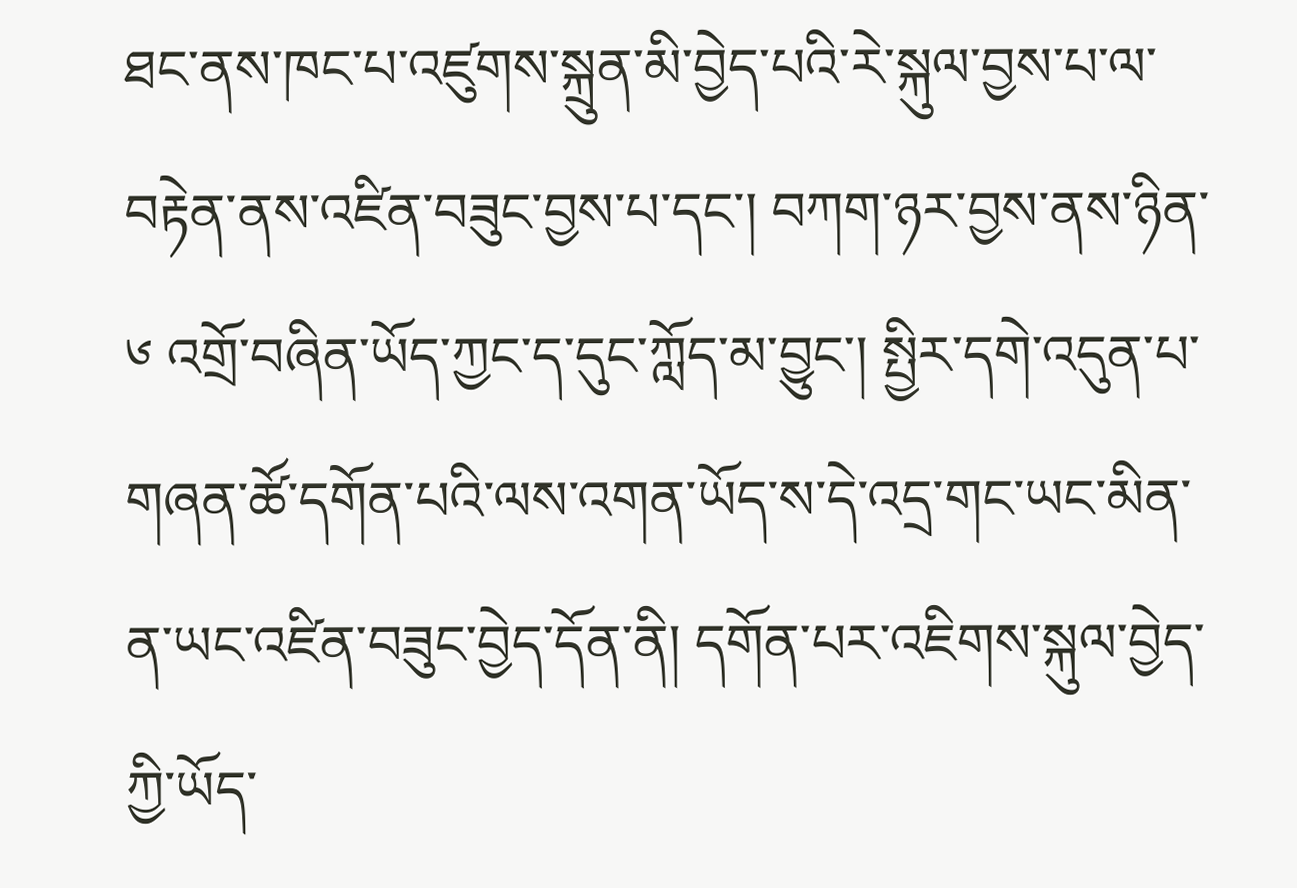ཐང་ནས་ཁང་པ་འཛུགས་སྐྲུན་མི་བྱེད་པའི་རེ་སྐུལ་བྱས་པ་ལ་བརྟེན་ནས་འཛིན་བཟུང་བྱས་པ་དང་། བཀག་ཉར་བྱས་ནས་ཉིན་ ༦ འགྲོ་བཞིན་ཡོད་ཀྱང་ད་དུང་ཀློད་མ་བྱུང་། སྤྱིར་དགེ་འདུན་པ་གཞན་ཚོ་དགོན་པའི་ལས་འགན་ཡོད་ས་དེ་འདྲ་གང་ཡང་མིན་ན་ཡང་འཛིན་བཟུང་བྱེད་དོན་ནི། དགོན་པར་འཇིགས་སྐུལ་བྱེད་ཀྱི་ཡོད་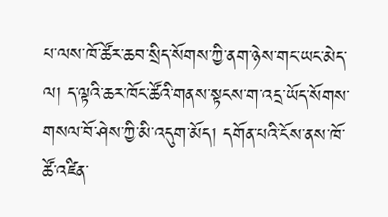པ་ལས་ཁོ་ཚོར་ཆབ་སྲིད་སོགས་ཀྱི་ནག་ཉེས་གང་ཡང་མེད་ལ། ད་ལྟའི་ཆར་ཁོང་ཚོའི་གནས་སྟངས་ག་འདྲ་ཡོད་སོགས་གསལ་བོ་ཤེས་ཀྱི་མི་འདུག་མོད། དགོན་པའི་ངོས་ནས་ཁོ་ཚོ་འཛིན་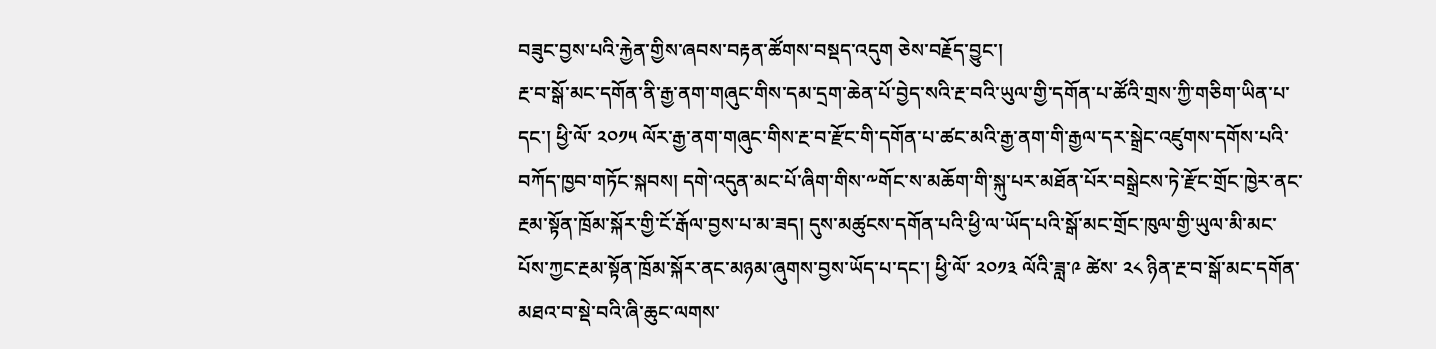བཟུང་བྱས་པའི་རྐྱེན་གྱིས་ཞབས་བརྟན་ཚོགས་བསྡད་འདུག ཅེས་བརྗོད་བྱུང་།
རྔ་བ་སྒོ་མང་དགོན་ནི་རྒྱ་ནག་གཞུང་གིས་དམ་དྲག་ཆེན་པོ་བྱེད་སའི་རྔ་བའི་ཡུལ་གྱི་དགོན་པ་ཚོའི་གྲས་ཀྱི་གཅིག་ཡིན་པ་དང་། ཕྱི་ལོ་ ༢༠༡༥ ལོར་རྒྱ་ནག་གཞུང་གིས་རྔ་བ་རྫོང་གི་དགོན་པ་ཚང་མའི་རྒྱ་ནག་གི་རྒྱལ་དར་སྒྲེང་འཛུགས་དགོས་པའི་བཀོད་ཁྱབ་གཏོང་སྐབས། དགེ་འདུན་མང་པོ་ཞིག་གིས་༸གོང་ས་མཆོག་གི་སྐུ་པར་མཐོན་པོར་བསྒྲེངས་ཏེ་རྫོང་གྲོང་ཁྱེར་ནང་རྔམ་སྟོན་ཁྲོམ་སྐོར་གྱི་ངོ་རྒོལ་བྱས་པ་མ་ཟད། དུས་མཚུངས་དགོན་པའི་ཕྱི་ལ་ཡོད་པའི་སྒོ་མང་གྲོང་ཁུལ་གྱི་ཡུལ་མི་མང་པོས་ཀྱང་རྔམ་སྟོན་ཁྲོམ་སྐོར་ནང་མཉམ་ཞུགས་བྱས་ཡོད་པ་དང་། ཕྱི་ལོ་ ༢༠༡༣ ལོའི་ཟླ་༩ ཚེས་ ༢༨ ཉིན་རྔ་བ་སྒོ་མང་དགོན་མཐའ་བ་སྡེ་བའི་ཞི་ཆུང་ལགས་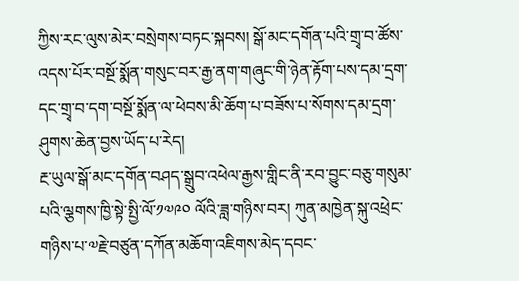ཀྱིས་རང་ལུས་མེར་བསྲེགས་བཏང་སྐབས། སྒོ་མང་དགོན་པའི་གྲྭ་བ་ཚོས་འདས་པོར་བསྔོ་སྨོན་གསུང་བར་རྒྱ་ནག་གཞུང་གི་ཉེན་རྟོག་པས་དམ་དྲག་དང་གྲྭ་བ་དག་བསྔོ་སྨོན་ལ་ཕེབས་མི་ཆོག་པ་བཟོས་པ་སོགས་དམ་དྲག་ཤུགས་ཆེན་བྱས་ཡོད་པ་རེད།
རྔ་ཡུལ་སྒོ་མང་དགོན་བཤད་སྒྲུབ་འཕེལ་རྒྱས་གླིང་ནི་རབ་བྱུང་བཅུ་གསུམ་པའི་ལྕགས་ཁྱི་སྟེ་སྤྱི་ལོ་༡༧༩༠ ལོའི་ཟླ་གཉིས་བར། ཀུན་མཁྱེན་སྐུ་འཕྲེང་གཉིས་པ་༧རྗེ་བཙུན་དཀོན་མཆོག་འཇིགས་མེད་དབང་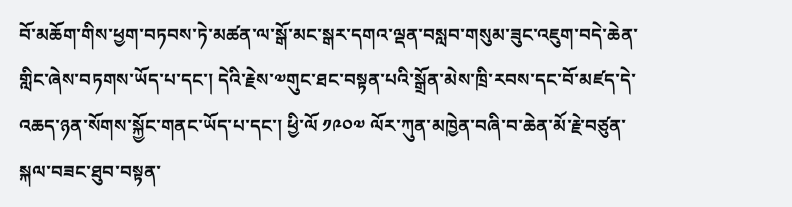བོ་མཆོག་གིས་ཕྱག་བཏབས་ཏེ་མཚན་ལ་སྒོ་མང་སྒར་དགའ་ལྡན་བསླབ་གསུམ་ཟུང་འཇུག་བདེ་ཆེན་གླིང་ཞེས་བཏགས་ཡོད་པ་དང་། དེའི་རྗེས་༧གུང་ཐང་བསྟན་པའི་སྒྲོན་མེས་ཁྲི་རབས་དང་བོ་མཛད་དེ་འཆད་ཉན་སོགས་སྐྱོང་གནང་ཡོད་པ་དང་། ཕྱི་ལོ ༡༩༠༧ ལོར་ཀུན་མཁྱེན་བཞི་བ་ཆེན་མོ་རྗེ་བཙུན་སྐལ་བཟང་ཐུབ་བསྟན་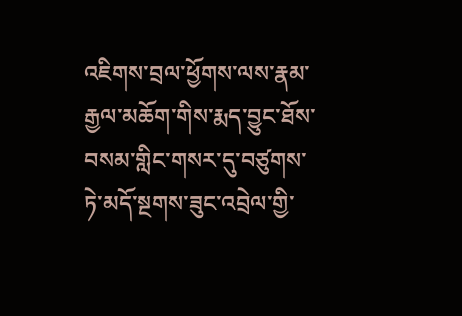འཇིགས་བྲལ་ཕྱོགས་ལས་རྣམ་རྒྱལ་མཆོག་གིས་རྨད་བྱུང་ཐོས་བསམ་གླིང་གསར་དུ་བཙུགས་ཏེ་མདོ་སྔགས་ཟུང་འབྲེལ་གྱི་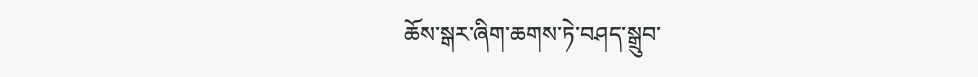ཆོས་སྒར་ཞིག་ཆགས་ཏེ་བཤད་སྒྲུབ་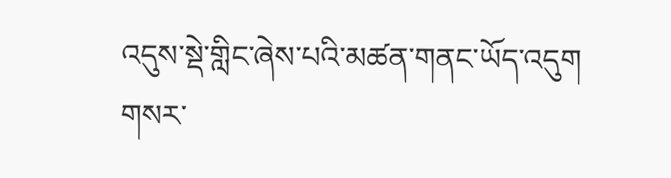འདུས་སྡེ་གླིང་ཞེས་པའི་མཚན་གནང་ཡོད་འདུག
གསར་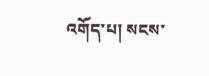འགོད་པ། སངས་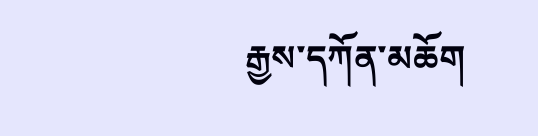རྒྱས་དཀོན་མཆོག